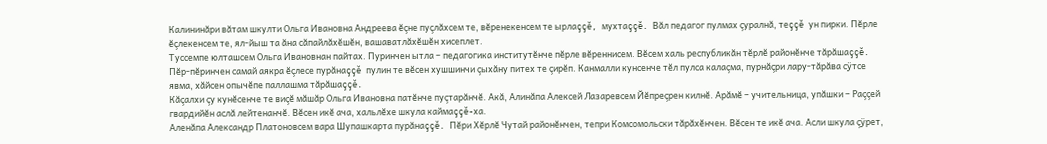Калининăри вăтам шкулти Ольга Ивановна Андреева ĕçне пуçлăхсем те, вĕренекенсем те ырлаççĕ, мухтаççĕ. Вăл педагог пулмах çуралнă, теççĕ ун пирки. Пĕрле ĕçлекенсем те, ял-йыш та ăна сăпайлăхĕшĕн, вашаватлăхĕшĕн хисеплет.
Туссемпе юлташсем Ольга Ивановнан пайтах. Пуринчен ытла – педагогика институтĕнче пĕрле вĕреннисем. Вĕсем халь республикăн тĕрлĕ районĕнче тăрăшаççĕ. Пĕр-пĕринчен самай аякра ĕçлесе пурăнаççĕ пулин те вĕсен хушшинчи çыхăну питех те çирĕп. Канмалли кунсенче тĕл пулса калаçма, пурнăçри лару-тăрăва сÿтсе явма, хăйсен опычĕпе паллашма тăрăшаççĕ.
Кăçалхи çу кунĕсенче те виçĕ мăшăр Ольга Ивановна патĕнче пуçтарăнчĕ. Акă, Алинăпа Алексей Лазаревсем Йĕпреçрен килнĕ. Арăмĕ – учительница, упăшки – Раççей гвардийĕн аслă лейтенанчĕ. Вĕсен икĕ ача, хальлĕхе шкула каймаççĕ-ха.
Аленăпа Александр Платоновсем вара Шупашкарта пурăнаççĕ. Пĕри Хĕрлĕ Чутай районĕнчен, тепри Комсомольски тăрăхĕнчен. Вĕсен те икĕ ача. Асли шкула çÿрет,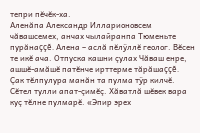тепри пĕчĕк-ха.
Аленăпа Александр Илларионовсем чăвашсемех, анчах чылайранпа Тюменьте пурăнаççĕ. Алена – аслă пĕлÿллĕ геолог. Вĕсен те икĕ ача. Отпуска кашни çулах Чăваш енре, ашшĕ-амăшĕ патĕнче ирттерме тăрăшаççĕ.
Çак тĕлпулура манăн та пулма тÿр килчĕ. Сĕтел тулли апат-çимĕç. Хăватлă шĕвек вара куç тĕлне пулмарĕ. «Эпир эрех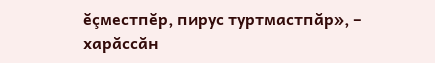ĕçместпĕр, пирус туртмастпăр», – харăссăн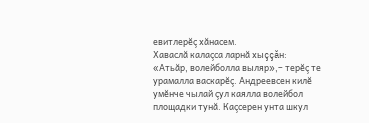евитлерĕç хăнасем.
Хаваслă калаçса ларнă хыççăн: «Атьăр, волейболла выляр»,– терĕç те урамалла васкарĕç. Андреевсен килĕ умĕнче чылай çул каялла волейбол площадки тунă. Каçсерен унта шкул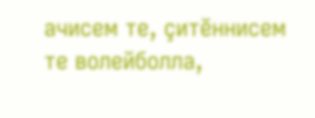ачисем те, çитĕннисем те волейболла,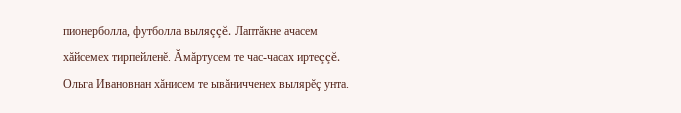пионерболла, футболла выляççĕ. Лаптăкне ачасем хăйсемех тирпейленĕ. Ăмăртусем те час-часах иртеççĕ. Ольга Ивановнан хăнисем те ывăничченех вылярĕç унта.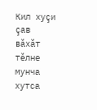Кил хуçи çав вăхăт тĕлне мунча хутса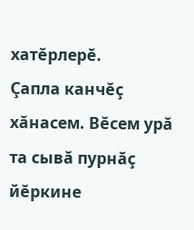хатĕрлерĕ.
Çапла канчĕç хăнасем. Вĕсем урă та сывă пурнăç йĕркине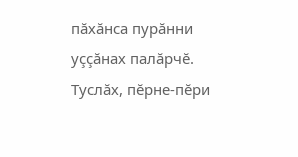пăхăнса пурăнни уççăнах палăрчĕ. Туслăх, пĕрне-пĕри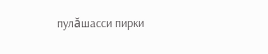пулăшасси пирки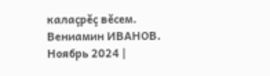калаçрĕç вĕсем.
Вениамин ИВАНОВ.
Ноябрь 2024 |